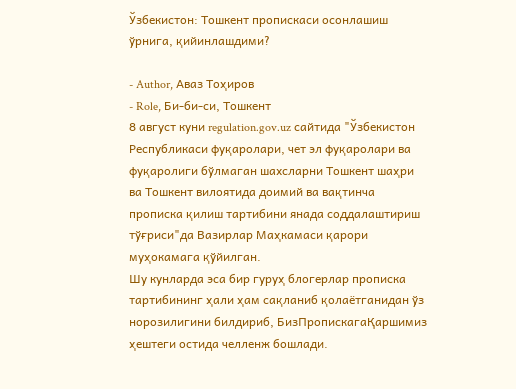Ўзбекистон: Тошкент пропискаси осонлашиш ўрнига, қийинлашдими?

- Author, Аваз Тоҳиров
- Role, Би-би-си, Тошкент
8 август куни regulation.gov.uz сайтида "Ўзбекистон Республикаси фуқаролари, чет эл фуқаролари ва фуқаролиги бўлмаган шахсларни Тошкент шаҳри ва Тошкент вилоятида доимий ва вақтинча прописка қилиш тартибини янада соддалаштириш тўғриси"да Вазирлар Маҳкамаси қарори муҳокамага қўйилган.
Шу кунларда эса бир гуруҳ блогерлар прописка тартибининг ҳали ҳам сақланиб қолаётганидан ўз норозилигини билдириб, БизПропискагаҚаршимиз ҳештеги остида челленж бошлади.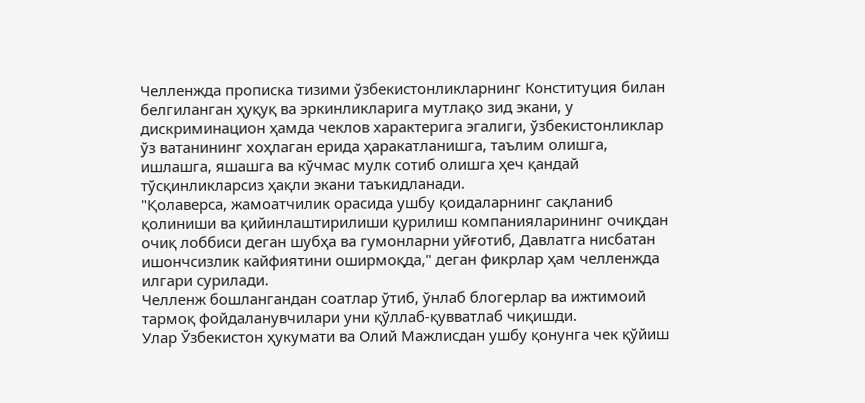Челленжда прописка тизими ўзбекистонликларнинг Конституция билан белгиланган ҳуқуқ ва эркинликларига мутлақо зид экани, у дискриминацион ҳамда чеклов характерига эгалиги, ўзбекистонликлар ўз ватанининг хоҳлаган ерида ҳаракатланишга, таълим олишга, ишлашга, яшашга ва кўчмас мулк сотиб олишга ҳеч қандай тўсқинликларсиз ҳақли экани таъкидланади.
"Қолаверса, жамоатчилик орасида ушбу қоидаларнинг сақланиб қолиниши ва қийинлаштирилиши қурилиш компанияларининг очиқдан очиқ лоббиси деган шубҳа ва гумонларни уйғотиб, Давлатга нисбатан ишончсизлик кайфиятини оширмоқда," деган фикрлар ҳам челленжда илгари сурилади.
Челленж бошлангандан соатлар ўтиб, ўнлаб блогерлар ва ижтимоий тармоқ фойдаланувчилари уни қўллаб-қувватлаб чиқишди.
Улар Ўзбекистон ҳукумати ва Олий Мажлисдан ушбу қонунга чек қўйиш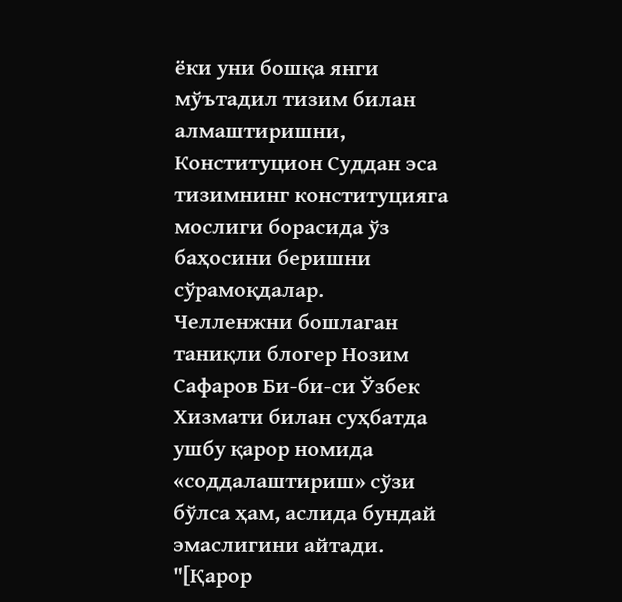ёки уни бошқа янги мўътадил тизим билан алмаштиришни, Конституцион Суддан эса тизимнинг конституцияга мослиги борасида ўз баҳосини беришни сўрамоқдалар.
Челленжни бошлаган таниқли блогер Нозим Сафаров Би-би-си Ўзбек Хизмати билан суҳбатда ушбу қарор номида «соддалаштириш» сўзи бўлса ҳам, аслида бундай эмаслигини айтади.
"[Қарор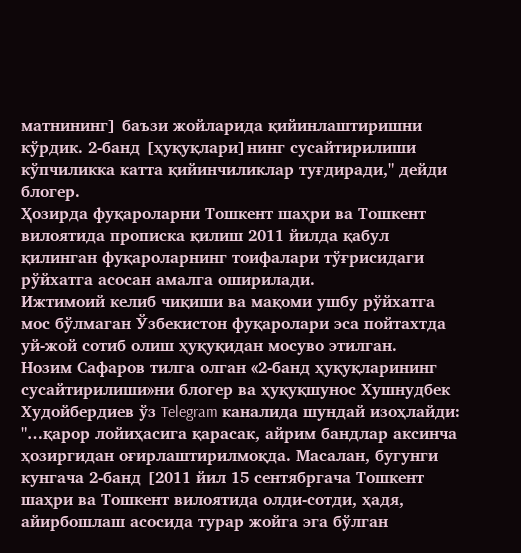матнининг] баъзи жойларида қийинлаштиришни кўрдик. 2-банд [ҳуқуқлари]нинг сусайтирилиши кўпчиликка катта қийинчиликлар туғдиради," дейди блогер.
Ҳозирда фуқароларни Тошкент шаҳри ва Тошкент вилоятида прописка қилиш 2011 йилда қабул қилинган фуқароларнинг тоифалари тўғрисидаги рўйхатга асосан амалга оширилади.
Ижтимоий келиб чиқиши ва мақоми ушбу рўйхатга мос бўлмаган Ўзбекистон фуқаролари эса пойтахтда уй-жой сотиб олиш ҳуқуқидан мосуво этилган.
Нозим Сафаров тилга олган «2-банд ҳуқуқларининг сусайтирилиши»ни блогер ва ҳуқуқшунос Хушнудбек Худойбердиев ўз Telegram каналида шундай изоҳлайди:
"…қарор лойиҳасига қарасак, айрим бандлар аксинча ҳозиргидан оғирлаштирилмоқда. Масалан, бугунги кунгача 2-банд [2011 йил 15 сентябргача Тошкент шаҳри ва Тошкент вилоятида олди-сотди, ҳадя, айирбошлаш асосида турар жойга эга бўлган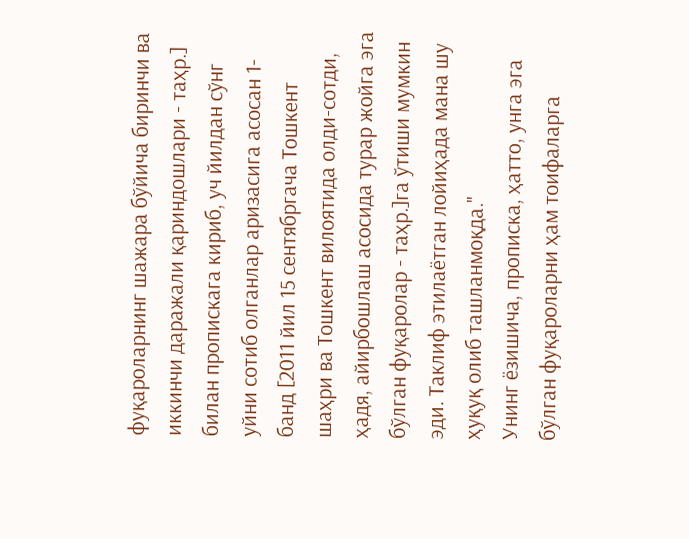фуқароларнинг шажара бўйича биринчи ва иккинчи даражали қариндошлари - таҳр.] билан пропискага кириб, уч йилдан сўнг уйни сотиб олганлар аризасига асосан 1-банд [2011 йил 15 сентябргача Тошкент шаҳри ва Тошкент вилоятида олди-сотди, ҳадя, айирбошлаш асосида турар жойга эга бўлган фуқаролар - таҳр.]га ўтиши мумкин эди. Таклиф этилаётган лойиҳада мана шу ҳуқуқ олиб ташланмоқда."
Унинг ёзишича, прописка, ҳатто, унга эга бўлган фуқароларни ҳам тоифаларга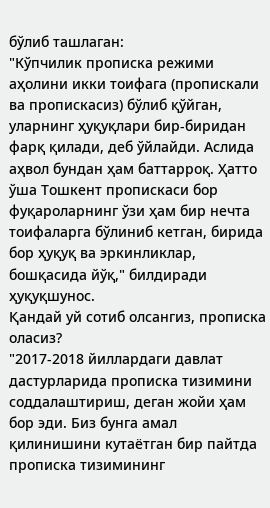бўлиб ташлаган:
"Кўпчилик прописка режими аҳолини икки тоифага (пропискали ва пропискасиз) бўлиб қўйган, уларнинг ҳуқуқлари бир-биридан фарқ қилади, деб ўйлайди. Аслида аҳвол бундан ҳам баттарроқ. Ҳатто ўша Тошкент пропискаси бор фуқароларнинг ўзи ҳам бир нечта тоифаларга бўлиниб кетган, бирида бор ҳуқуқ ва эркинликлар, бошқасида йўқ," билдиради ҳуқуқшунос.
Қандай уй сотиб олсангиз, прописка оласиз?
"2017-2018 йиллардаги давлат дастурларида прописка тизимини соддалаштириш, деган жойи ҳам бор эди. Биз бунга амал қилинишини кутаётган бир пайтда прописка тизимининг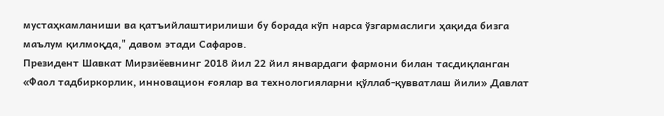мустаҳкамланиши ва қатъийлаштирилиши бу борада кўп нарса ўзгармаслиги ҳақида бизга маълум қилмоқда," давом этади Сафаров.
Президент Шавкат Мирзиёевнинг 2018 йил 22 йил январдаги фармони билан тасдиқланган «Фаол тадбиркорлик, инновацион ғоялар ва технологияларни қўллаб-қувватлаш йили» Давлат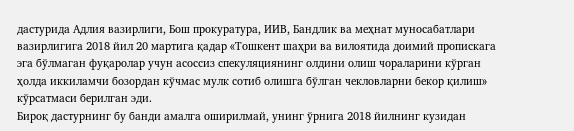дастурида Адлия вазирлиги, Бош прокуратура, ИИВ, Бандлик ва меҳнат муносабатлари вазирлигига 2018 йил 20 мартига қадар «Тошкент шаҳри ва вилоятида доимий пропискага эга бўлмаган фуқаролар учун асоссиз спекуляциянинг олдини олиш чораларини кўрган ҳолда иккиламчи бозордан кўчмас мулк сотиб олишга бўлган чекловларни бекор қилиш» кўрсатмаси берилган эди.
Бироқ дастурнинг бу банди амалга оширилмай, унинг ўрнига 2018 йилнинг кузидан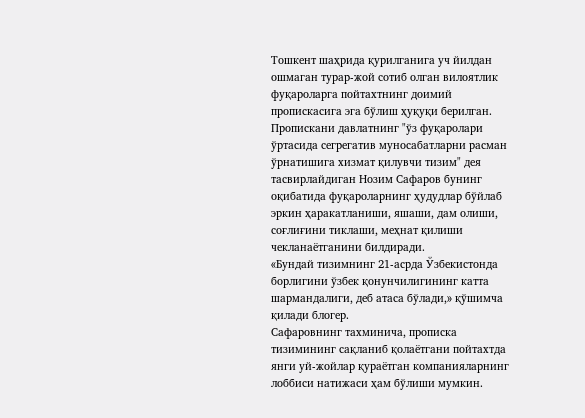Тошкент шаҳрида қурилганига уч йилдан ошмаган турар-жой сотиб олган вилоятлик фуқароларга пойтахтнинг доимий пропискасига эга бўлиш ҳуқуқи берилган.
Пропискани давлатнинг "ўз фуқаролари ўртасида сегрегатив муносабатларни расман ўрнатишига хизмат қилувчи тизим" дея тасвирлайдиган Нозим Сафаров бунинг оқибатида фуқароларнинг ҳудудлар бўйлаб эркин ҳаракатланиши, яшаши, дам олиши, соғлиғини тиклаши, меҳнат қилиши чекланаётганини билдиради.
«Бундай тизимнинг 21-асрда Ўзбекистонда борлигини ўзбек қонунчилигининг катта шармандалиги, деб атаса бўлади,» қўшимча қилади блогер.
Сафаровнинг тахминича, прописка тизимининг сақланиб қолаётгани пойтахтда янги уй-жойлар қураётган компанияларнинг лоббиси натижаси ҳам бўлиши мумкин.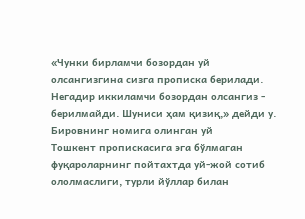«Чунки бирламчи бозордан уй олсангизгина сизга прописка берилади. Негадир иккиламчи бозордан олсангиз - берилмайди. Шуниси ҳам қизиқ,» дейди у.
Бировнинг номига олинган уй
Тошкент пропискасига эга бўлмаган фуқароларнинг пойтахтда уй-жой сотиб ололмаслиги, турли йўллар билан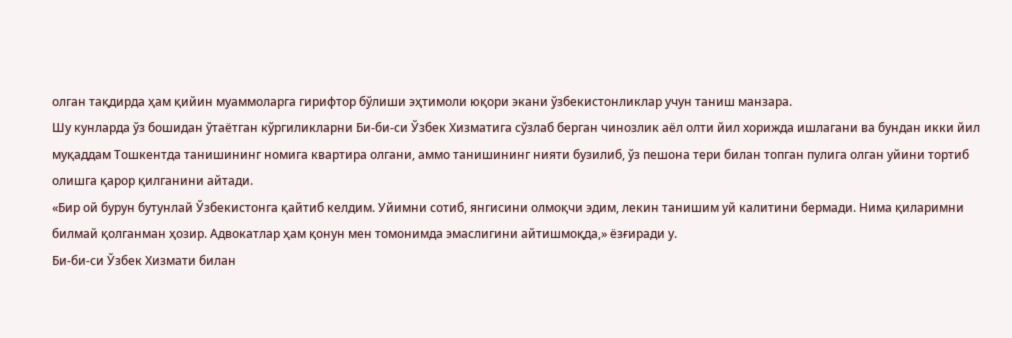олган тақдирда ҳам қийин муаммоларга гирифтор бўлиши эҳтимоли юқори экани ўзбекистонликлар учун таниш манзара.
Шу кунларда ўз бошидан ўтаётган кўргиликларни Би-би-си Ўзбек Хизматига сўзлаб берган чинозлик аёл олти йил хорижда ишлагани ва бундан икки йил муқаддам Тошкентда танишининг номига квартира олгани, аммо танишининг нияти бузилиб, ўз пешона тери билан топган пулига олган уйини тортиб олишга қарор қилганини айтади.
«Бир ой бурун бутунлай Ўзбекистонга қайтиб келдим. Уйимни сотиб, янгисини олмоқчи эдим, лекин танишим уй калитини бермади. Нима қиларимни билмай қолганман ҳозир. Адвокатлар ҳам қонун мен томонимда эмаслигини айтишмоқда,» ёзғиради у.
Би-би-си Ўзбек Хизмати билан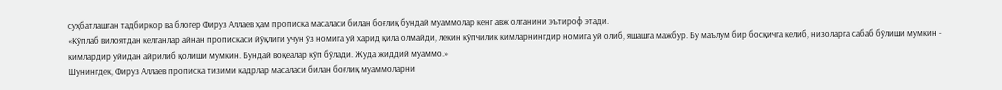суҳбатлашган тадбиркор ва блогер Фируз Аллаев ҳам прописка масаласи билан боғлиқ бундай муаммолар кенг авж олганини эътироф этади.
«Кўплаб вилоятдан келганлар айнан пропискаси йўқлиги учун ўз номига уй харид қила олмайди, лекин кўпчилик кимларнингдир номига уй олиб, яшашга мажбур. Бу маълум бир босқичга келиб, низоларга сабаб бўлиши мумкин - кимлардир уйидан айрилиб қолиши мумкин. Бундай воқеалар кўп бўлади. Жуда жиддий муаммо.»
Шунингдек, Фируз Аллаев прописка тизими кадрлар масаласи билан боғлиқ муаммоларни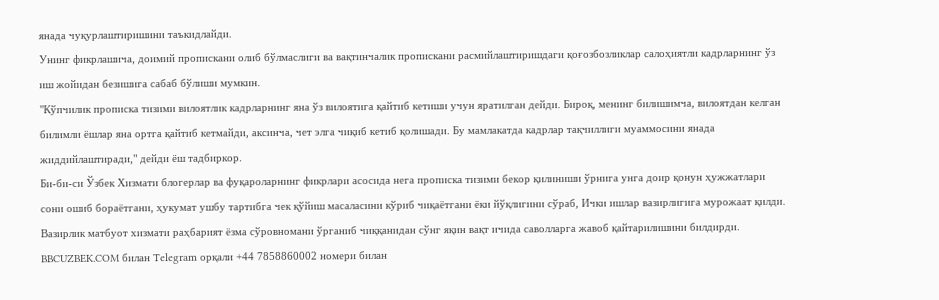янада чуқурлаштиришини таъкидлайди.
Унинг фикрлашича, доимий пропискани олиб бўлмаслиги ва вақтинчалик пропискани расмийлаштиришдаги қоғозбозликлар салоҳиятли кадрларнинг ўз иш жойидан безишига сабаб бўлиши мумкин.
"Кўпчилик прописка тизими вилоятлик кадрларнинг яна ўз вилоятига қайтиб кетиши учун яратилган дейди. Бироқ, менинг билишимча, вилоятдан келган билимли ёшлар яна ортга қайтиб кетмайди, аксинча, чет элга чиқиб кетиб қолишади. Бу мамлакатда кадрлар тақчиллиги муаммосини янада жиддийлаштиради," дейди ёш тадбиркор.
Би-би-си Ўзбек Хизмати блогерлар ва фуқароларнинг фикрлари асосида нега прописка тизими бекор қилиниши ўрнига унга доир қонун ҳужжатлари сони ошиб бораётгани, ҳукумат ушбу тартибга чек қўйиш масаласини кўриб чиқаётгани ёки йўқлигини сўраб, Ички ишлар вазирлигига мурожаат қилди.
Вазирлик матбуот хизмати раҳбарият ёзма сўровномани ўрганиб чиққанидан сўнг яқин вақт ичида саволларга жавоб қайтарилишини билдирди.
BBCUZBEK.COM билан Telegram орқали +44 7858860002 номери билан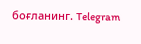боғланинг. Telegram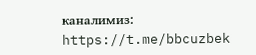каналимиз: https://t.me/bbcuzbek